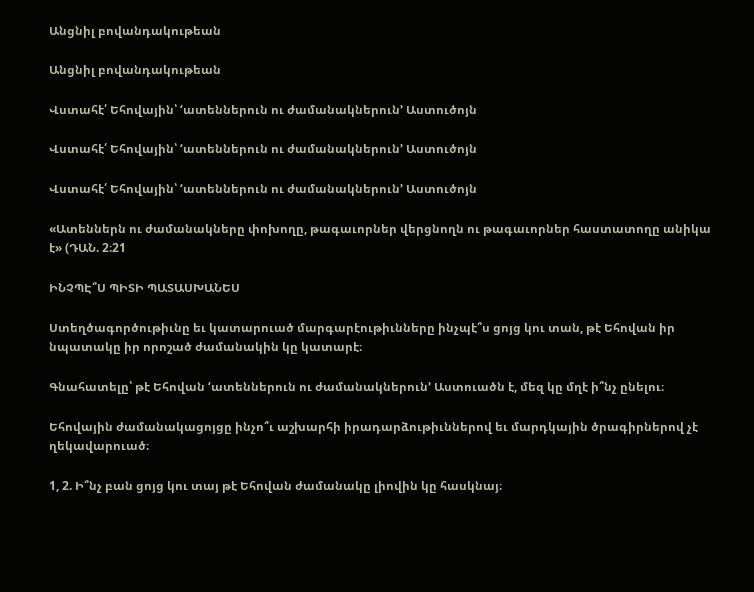Անցնիլ բովանդակութեան

Անցնիլ բովանդակութեան

Վստահէ՛ Եհովային՝ ‘ատեններուն ու ժամանակներուն’ Աստուծոյն

Վստահէ՛ Եհովային՝ ‘ատեններուն ու ժամանակներուն’ Աստուծոյն

Վստահէ՛ Եհովային՝ ‘ատեններուն ու ժամանակներուն’ Աստուծոյն

«Ատեններն ու ժամանակները փոխողը, թագաւորներ վերցնողն ու թագաւորներ հաստատողը անիկա է» (ԴԱՆ. 2։21

ԻՆՉՊԷ՞Ս ՊԻՏԻ ՊԱՏԱՍԽԱՆԵՍ

Ստեղծագործութիւնը եւ կատարուած մարգարէութիւնները ինչպէ՞ս ցոյց կու տան, թէ Եհովան իր նպատակը իր որոշած ժամանակին կը կատարէ։

Գնահատելը՝ թէ Եհովան ‘ատեններուն ու ժամանակներուն’ Աստուածն է, մեզ կը մղէ ի՞նչ ընելու։

Եհովային ժամանակացոյցը ինչո՞ւ աշխարհի իրադարձութիւններով եւ մարդկային ծրագիրներով չէ ղեկավարուած։

1, 2. Ի՞նչ բան ցոյց կու տայ թէ Եհովան ժամանակը լիովին կը հասկնայ։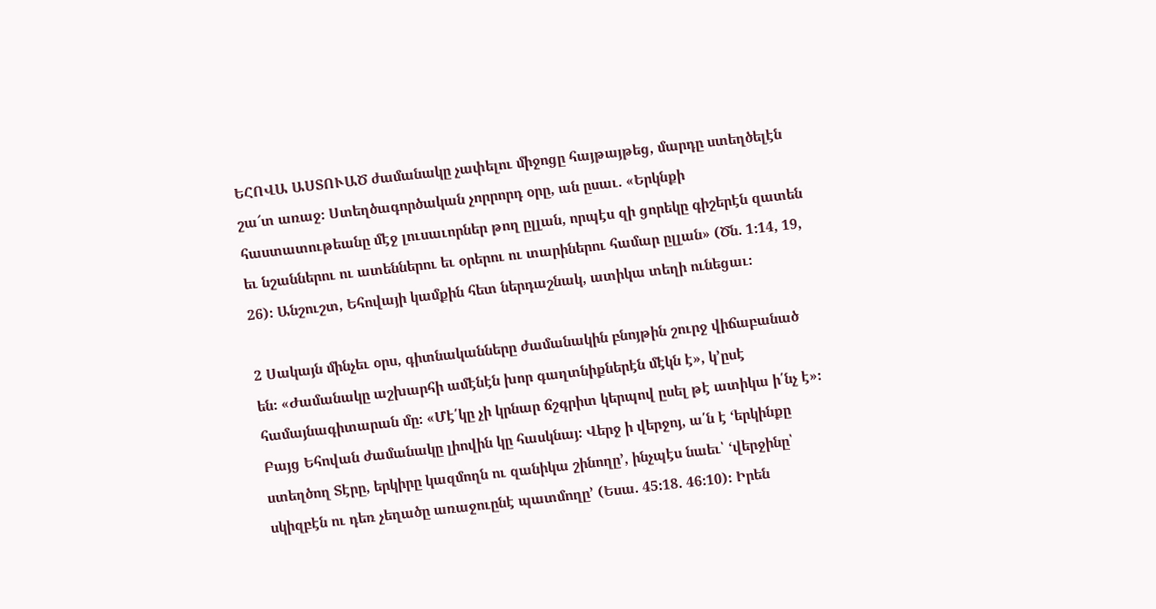ԵՀՈՎԱ ԱՍՏՈՒԱԾ ժամանակը չափելու միջոցը հայթայթեց, մարդը ստեղծելէն շա՜տ առաջ։ Ստեղծագործական չորրորդ օրը, ան ըսաւ. «Երկնքի հաստատութեանը մէջ լուսաւորներ թող ըլլան, որպէս զի ցորեկը գիշերէն զատեն եւ նշաններու ու ատեններու եւ օրերու ու տարիներու համար ըլլան» (Ծն. 1։14, 19, 26)։ Անշուշտ, Եհովայի կամքին հետ ներդաշնակ, ատիկա տեղի ունեցաւ։

2 Սակայն մինչեւ օրս, գիտնականները ժամանակին բնոյթին շուրջ վիճաբանած են։ «Ժամանակը աշխարհի ամէնէն խոր գաղտնիքներէն մէկն է», կ’ըսէ համայնագիտարան մը։ «Մէ՛կը չի կրնար ճշգրիտ կերպով ըսել թէ ատիկա ի՛նչ է»։ Բայց Եհովան ժամանակը լիովին կը հասկնայ։ Վերջ ի վերջոյ, ա՛ն է ‘երկինքը ստեղծող Տէրը, երկիրը կազմողն ու զանիկա շինողը’, ինչպէս նաեւ՝ ‘վերջինը՝ սկիզբէն ու դեռ չեղածը առաջուընէ պատմողը’ (Եսա. 45։18. 46։10)։ Իրեն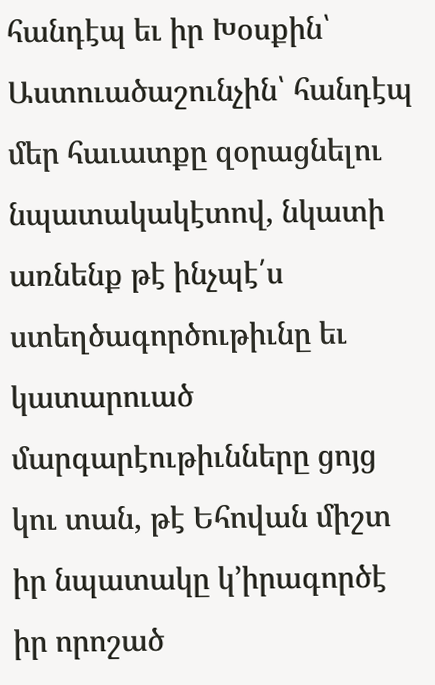հանդէպ եւ իր Խօսքին՝ Աստուածաշունչին՝ հանդէպ մեր հաւատքը զօրացնելու նպատակակէտով, նկատի առնենք թէ ինչպէ՛ս ստեղծագործութիւնը եւ կատարուած մարգարէութիւնները ցոյց կու տան, թէ Եհովան միշտ իր նպատակը կ’իրագործէ իր որոշած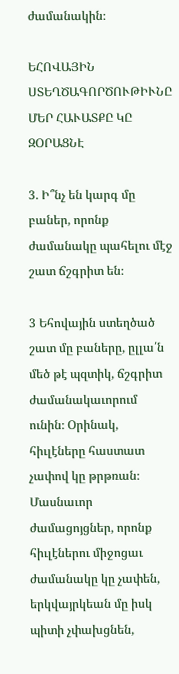ժամանակին։

ԵՀՈՎԱՅԻՆ ՍՏԵՂԾԱԳՈՐԾՈՒԹԻՒՆԸ ՄԵՐ ՀԱՒԱՏՔԸ ԿԸ ԶՕՐԱՑՆԷ

3. Ի՞նչ են կարգ մը բաներ, որոնք ժամանակը պահելու մէջ շատ ճշգրիտ են։

3 Եհովային ստեղծած շատ մը բաները, ըլլա՛ն մեծ թէ պզտիկ, ճշգրիտ ժամանակաւորում ունին։ Օրինակ, հիւլէները հաստատ չափով կը թրթռան։ Մասնաւոր ժամացոյցներ, որոնք հիւլէներու միջոցաւ ժամանակը կը չափեն, երկվայրկեան մը իսկ պիտի չփախցնեն,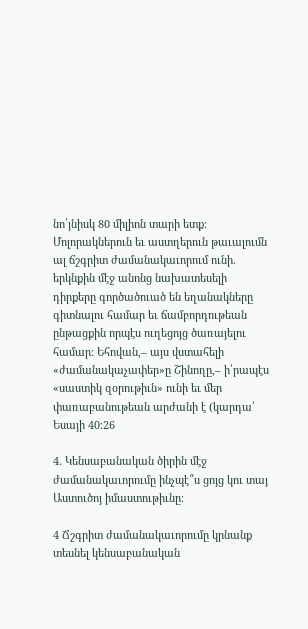նո՛յնիսկ 80 միլիոն տարի ետք։ Մոլորակներուն եւ աստղերուն թաւալումն ալ ճշգրիտ ժամանակաւորում ունի. երկնքին մէջ անոնց նախատեսելի դիրքերը գործածուած են եղանակները գիտնալու համար եւ ճամբորդութեան ընթացքին որպէս ուղեցոյց ծառայելու համար։ Եհովան,– այս վստահելի «ժամանակաչափեր»ը Շինողը,– ի՛րապէս «սաստիկ զօրութիւն» ունի եւ մեր փառաբանութեան արժանի է (կարդա՛ Եսայի 40։26

4. Կենսաբանական ծիրին մէջ ժամանակաւորումը ինչպէ՞ս ցոյց կու տայ Աստուծոյ իմաստութիւնը։

4 Ճշգրիտ ժամանակաւորումը կրնանք տեսնել կենսաբանական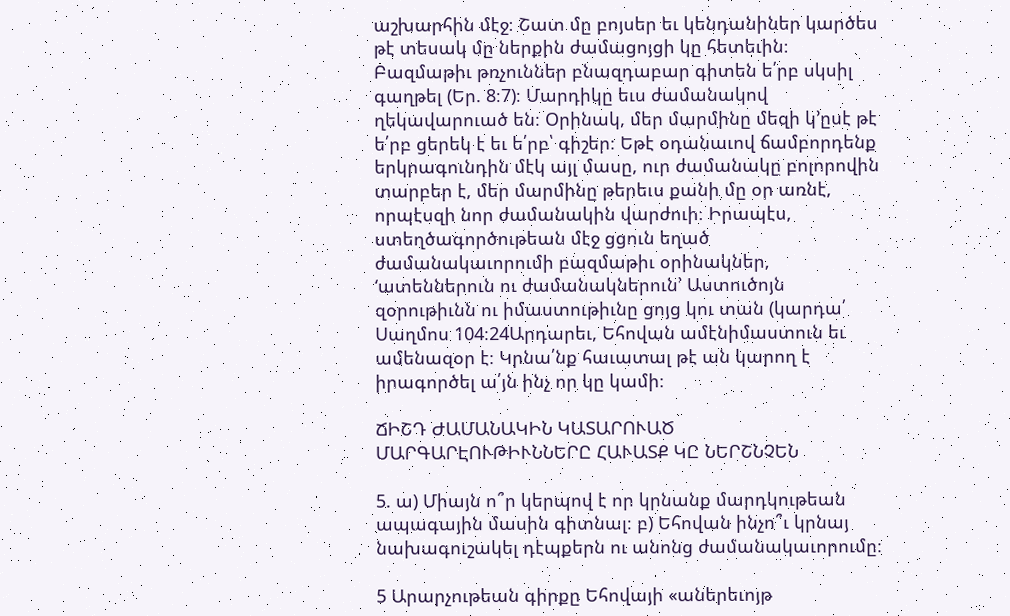աշխարհին մէջ։ Շատ մը բոյսեր եւ կենդանիներ կարծես թէ տեսակ մը ներքին ժամացոյցի կը հետեւին։ Բազմաթիւ թռչուններ բնազդաբար գիտեն ե՛րբ սկսիլ գաղթել (Եր. 8։7)։ Մարդիկը եւս ժամանակով ղեկավարուած են։ Օրինակ, մեր մարմինը մեզի կ’ըսէ թէ ե՛րբ ցերեկ է եւ ե՛րբ՝ գիշեր։ Եթէ օդանաւով ճամբորդենք երկրագունդին մէկ այլ մասը, ուր ժամանակը բոլորովին տարբեր է, մեր մարմինը թերեւս քանի մը օր առնէ, որպէսզի նոր ժամանակին վարժուի։ Իրապէս, ստեղծագործութեան մէջ ցցուն եղած ժամանակաւորումի բազմաթիւ օրինակներ, ‘ատեններուն ու ժամանակներուն’ Աստուծոյն զօրութիւնն ու իմաստութիւնը ցոյց կու տան (կարդա՛ Սաղմոս 104։24Արդարեւ, Եհովան ամէնիմաստուն եւ ամենազօր է։ Կրնա՛նք հաւատալ թէ ան կարող է իրագործել ա՛յն ինչ որ կը կամի։

ՃԻՇԴ ԺԱՄԱՆԱԿԻՆ ԿԱՏԱՐՈՒԱԾ ՄԱՐԳԱՐԷՈՒԹԻՒՆՆԵՐԸ ՀԱՒԱՏՔ ԿԸ ՆԵՐՇՆՉԵՆ

5. ա) Միայն ո՞ր կերպով է որ կրնանք մարդկութեան ապագային մասին գիտնալ։ բ) Եհովան ինչո՞ւ կրնայ նախագուշակել դէպքերն ու անոնց ժամանակաւորումը։

5 Արարչութեան գիրքը Եհովայի «աներեւոյթ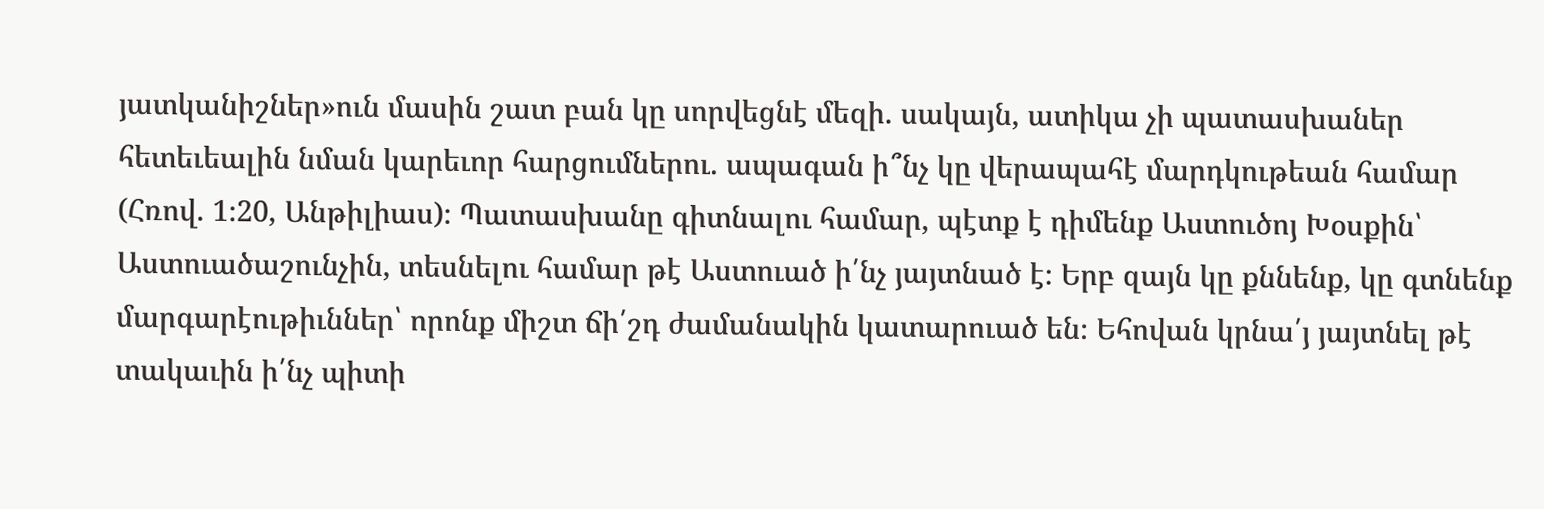յատկանիշներ»ուն մասին շատ բան կը սորվեցնէ մեզի. սակայն, ատիկա չի պատասխաներ հետեւեալին նման կարեւոր հարցումներու. ապագան ի՞նչ կը վերապահէ մարդկութեան համար (Հռով. 1։20, Անթիլիաս)։ Պատասխանը գիտնալու համար, պէտք է դիմենք Աստուծոյ Խօսքին՝ Աստուածաշունչին, տեսնելու համար թէ Աստուած ի՛նչ յայտնած է։ Երբ զայն կը քննենք, կը գտնենք մարգարէութիւններ՝ որոնք միշտ ճի՛շդ ժամանակին կատարուած են։ Եհովան կրնա՛յ յայտնել թէ տակաւին ի՛նչ պիտի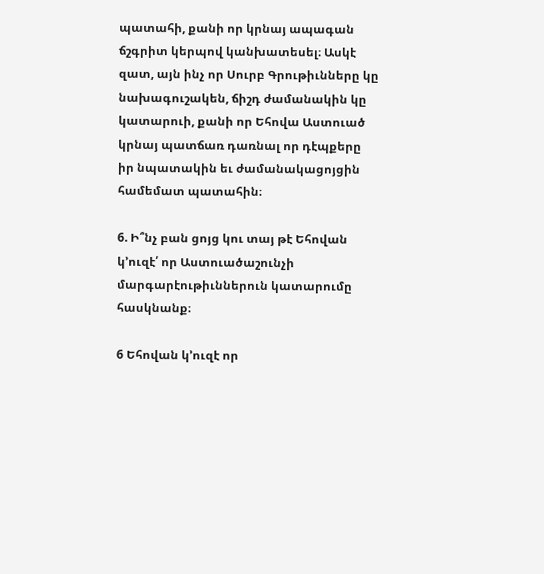պատահի, քանի որ կրնայ ապագան ճշգրիտ կերպով կանխատեսել։ Ասկէ զատ, այն ինչ որ Սուրբ Գրութիւնները կը նախագուշակեն, ճիշդ ժամանակին կը կատարուի, քանի որ Եհովա Աստուած կրնայ պատճառ դառնալ որ դէպքերը իր նպատակին եւ ժամանակացոյցին համեմատ պատահին։

6. Ի՞նչ բան ցոյց կու տայ թէ Եհովան կ’ուզէ՛ որ Աստուածաշունչի մարգարէութիւններուն կատարումը հասկնանք։

6 Եհովան կ’ուզէ որ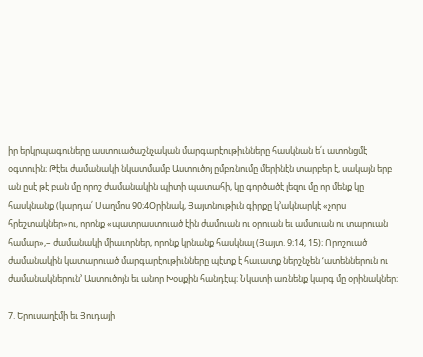իր երկրպագուները աստուածաշնչական մարգարէութիւնները հասկնան ե՛ւ ատոնցմէ օգտուին։ Թէեւ ժամանակի նկատմամբ Աստուծոյ ըմբռնումը մերինէն տարբեր է, սակայն երբ ան ըսէ թէ բան մը որոշ ժամանակին պիտի պատահի, կը գործածէ լեզու մը որ մենք կը հասկնանք (կարդա՛ Սաղմոս 90։4Օրինակ, Յայտնութիւն գիրքը կ’ակնարկէ «չորս հրեշտակներ»ու, որոնք «պատրաստուած էին ժամուան ու օրուան եւ ամսուան ու տարուան համար»,– ժամանակի միաւորներ, որոնք կրնանք հասկնալ (Յայտ. 9։14, 15)։ Որոշուած ժամանակին կատարուած մարգարէութիւնները պէտք է հաւատք ներշնչեն ‘ատեններուն ու ժամանակներուն’ Աստուծոյն եւ անոր Խօսքին հանդէպ։ Նկատի առնենք կարգ մը օրինակներ։

7. Երուսաղէմի եւ Յուդայի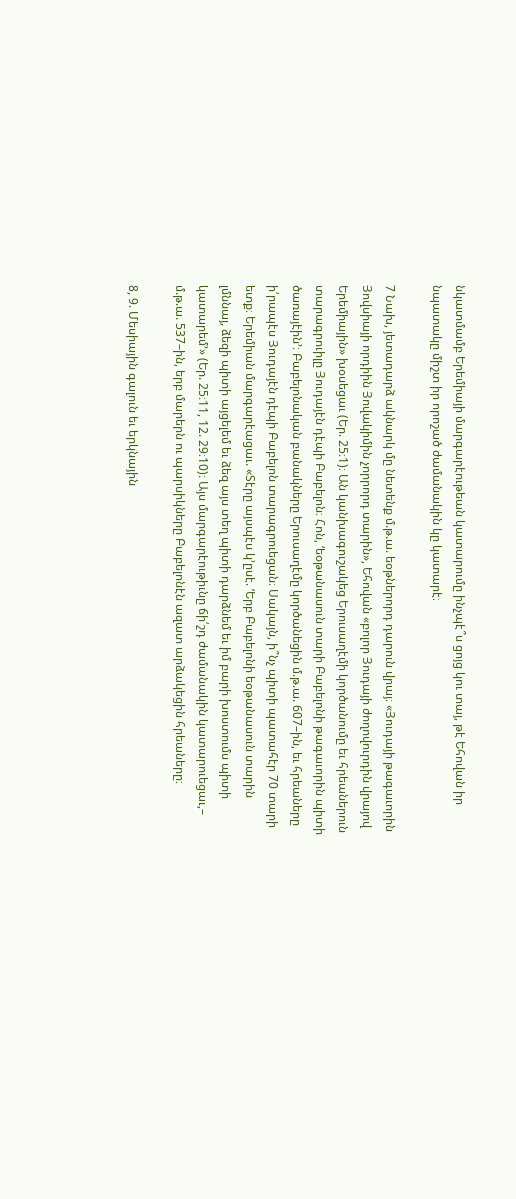նկատմամբ Երեմիայի մարգարէութեան կատարումը ինչպէ՞ս ցոյց կու տայ, թէ Եհովան իր նպատակը միշտ իր որոշած ժամանակին կը կատարէ։

7 Նախ, յետադարձ ակնարկ մը նետենք մ.թ.ա. եօթներորդ դարուն վրայ։ «Յուդայի թագաւորին Յովսիայի որդիին Յովակիմին չորրորդ տարին», Եհովան «բոլոր Յուդայի ժողովուրդին վրայով Երեմիային» խօսեցաւ (Եր. 25։1)։ Ան կանխագուշակեց Երուսաղէմի կործանումը եւ հրեաներուն տարագրուիլը Յուդայէն դէպի Բաբելոն։ Հոն, ‘եօթանասուն տարի Բաբելոնի թագաւորին պիտի ծառայէին’։ Բաբելոնական բանակները Երուսաղէմը կործանեցին մ.թ.ա. 607–ին, եւ հրեաները ի՛րապէս Յուդայէն դէպի Բաբելոն տարագրուեցան։ Սակայն, ի՞նչ պիտի պատահէր 70 տարի ետք։ Երեմիան մարգարէացաւ. «Տէրը այսպէս կ’ըսէ. ‘Երբ Բաբելոնի եօթանասուն տարին լմննայ, ձեզի պիտի այցելեմ եւ ձեզ այս տեղ պիտի դարձնեմ եւ իմ բարի խոստումս պիտի կատարեմ’» (Եր. 25։11, 12. 29։10)։ Այս մարգարէութիւնը ճի՛շդ ժամանակին կատարուեցաւ,– մ.թ.ա. 537–ին, երբ մարերն ու պարսիկները Բաբելոնէն ազատ արձակեցին հրեաները։

8, 9. Մեսիային գալուն եւ երկնային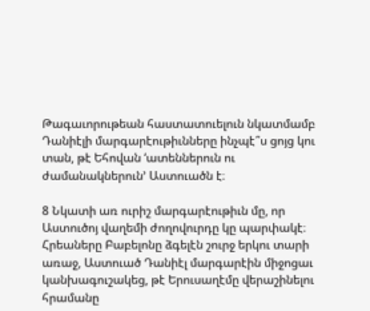Թագաւորութեան հաստատուելուն նկատմամբ Դանիէլի մարգարէութիւնները ինչպէ՞ս ցոյց կու տան, թէ Եհովան ‘ատեններուն ու ժամանակներուն’ Աստուածն է։

8 Նկատի առ ուրիշ մարգարէութիւն մը, որ Աստուծոյ վաղեմի ժողովուրդը կը պարփակէ։ Հրեաները Բաբելոնը ձգելէն շուրջ երկու տարի առաջ, Աստուած Դանիէլ մարգարէին միջոցաւ կանխագուշակեց, թէ Երուսաղէմը վերաշինելու հրամանը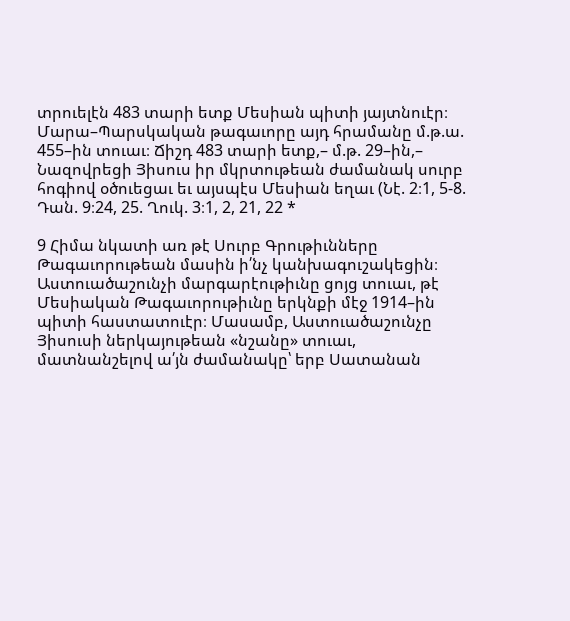տրուելէն 483 տարի ետք Մեսիան պիտի յայտնուէր։ Մարա–Պարսկական թագաւորը այդ հրամանը մ.թ.ա. 455–ին տուաւ։ Ճիշդ 483 տարի ետք,– մ.թ. 29–ին,– Նազովրեցի Յիսուս իր մկրտութեան ժամանակ սուրբ հոգիով օծուեցաւ եւ այսպէս Մեսիան եղաւ (Նէ. 2։1, 5-8. Դան. 9։24, 25. Ղուկ. 3։1, 2, 21, 22 *

9 Հիմա նկատի առ թէ Սուրբ Գրութիւնները Թագաւորութեան մասին ի՛նչ կանխագուշակեցին։ Աստուածաշունչի մարգարէութիւնը ցոյց տուաւ, թէ Մեսիական Թագաւորութիւնը երկնքի մէջ 1914–ին պիտի հաստատուէր։ Մասամբ, Աստուածաշունչը Յիսուսի ներկայութեան «նշանը» տուաւ, մատնանշելով ա՛յն ժամանակը՝ երբ Սատանան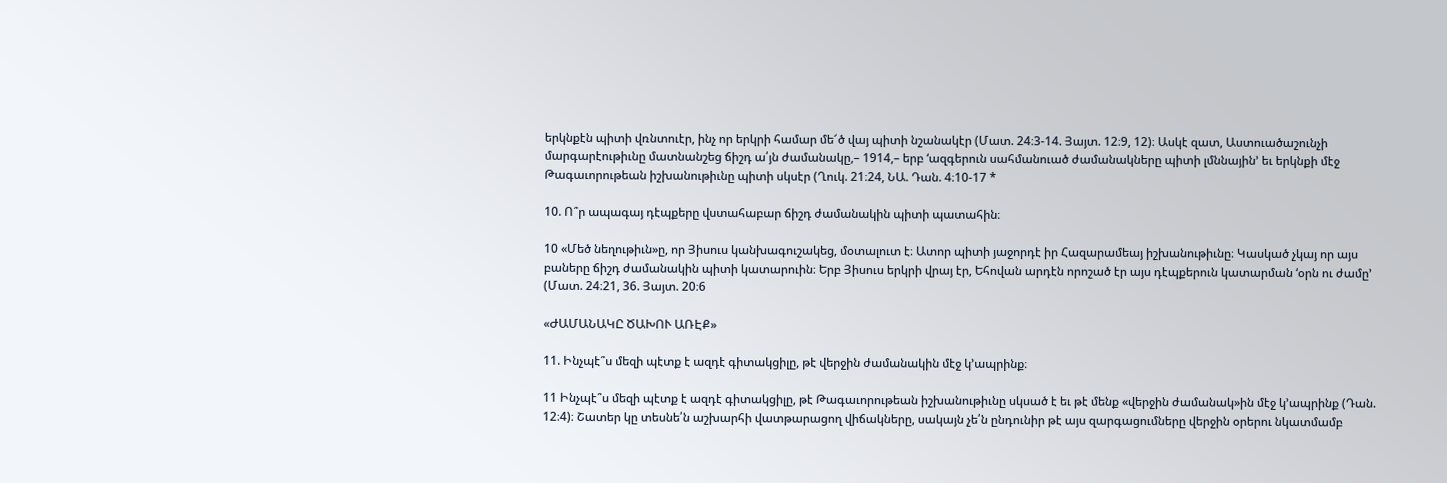երկնքէն պիտի վռնտուէր, ինչ որ երկրի համար մե՜ծ վայ պիտի նշանակէր (Մատ. 24։3-14. Յայտ. 12։9, 12)։ Ասկէ զատ, Աստուածաշունչի մարգարէութիւնը մատնանշեց ճիշդ ա՛յն ժամանակը,– 1914,– երբ ‘ազգերուն սահմանուած ժամանակները պիտի լմննային’ եւ երկնքի մէջ Թագաւորութեան իշխանութիւնը պիտի սկսէր (Ղուկ. 21։24, ՆԱ. Դան. 4։10-17 *

10. Ո՞ր ապագայ դէպքերը վստահաբար ճիշդ ժամանակին պիտի պատահին։

10 «Մեծ նեղութիւն»ը, որ Յիսուս կանխագուշակեց, մօտալուտ է։ Ատոր պիտի յաջորդէ իր Հազարամեայ իշխանութիւնը։ Կասկած չկայ որ այս բաները ճիշդ ժամանակին պիտի կատարուին։ Երբ Յիսուս երկրի վրայ էր, Եհովան արդէն որոշած էր այս դէպքերուն կատարման ‘օրն ու ժամը’ (Մատ. 24։21, 36. Յայտ. 20։6

«ԺԱՄԱՆԱԿԸ ԾԱԽՈՒ ԱՌԷՔ»

11. Ինչպէ՞ս մեզի պէտք է ազդէ գիտակցիլը, թէ վերջին ժամանակին մէջ կ’ապրինք։

11 Ինչպէ՞ս մեզի պէտք է ազդէ գիտակցիլը, թէ Թագաւորութեան իշխանութիւնը սկսած է եւ թէ մենք «վերջին ժամանակ»ին մէջ կ’ապրինք (Դան. 12։4)։ Շատեր կը տեսնե՛ն աշխարհի վատթարացող վիճակները, սակայն չե՛ն ընդունիր թէ այս զարգացումները վերջին օրերու նկատմամբ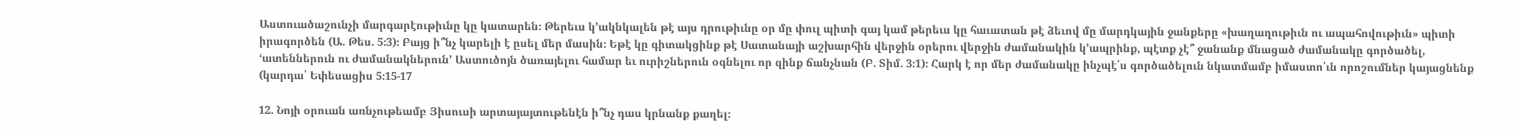Աստուածաշունչի մարգարէութիւնը կը կատարեն։ Թերեւս կ’ակնկալեն թէ այս դրութիւնը օր մը փուլ պիտի գայ կամ թերեւս կը հաւատան թէ ձեւով մը մարդկային ջանքերը «խաղաղութիւն ու ապահովութիւն» պիտի իրագործեն (Ա. Թես. 5։3)։ Բայց ի՞նչ կարելի է ըսել մեր մասին։ Եթէ կը գիտակցինք թէ Սատանայի աշխարհին վերջին օրերու վերջին ժամանակին կ’ապրինք, պէտք չէ՞ ջանանք մնացած ժամանակը գործածել, ‘ատեններուն ու ժամանակներուն’ Աստուծոյն ծառայելու համար եւ ուրիշներուն օգնելու որ զինք ճանչնան (Բ. Տիմ. 3։1)։ Հարկ է որ մեր ժամանակը ինչպէ՛ս գործածելուն նկատմամբ իմաստո՛ւն որոշումներ կայացնենք (կարդա՛ Եփեսացիս 5։15-17

12. Նոյի օրուան առնչութեամբ Յիսուսի արտայայտութենէն ի՞նչ դաս կրնանք քաղել։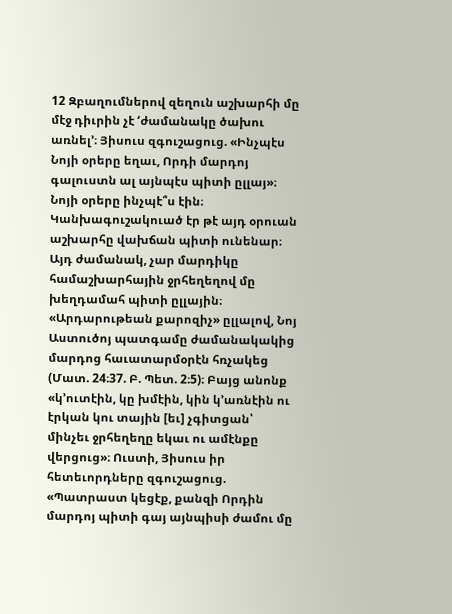12 Զբաղումներով զեղուն աշխարհի մը մէջ դիւրին չէ ‘ժամանակը ծախու առնել’։ Յիսուս զգուշացուց. «Ինչպէս Նոյի օրերը եղաւ, Որդի մարդոյ գալուստն ալ այնպէս պիտի ըլլայ»։ Նոյի օրերը ինչպէ՞ս էին։ Կանխագուշակուած էր թէ այդ օրուան աշխարհը վախճան պիտի ունենար։ Այդ ժամանակ, չար մարդիկը համաշխարհային ջրհեղեղով մը խեղդամահ պիտի ըլլային։ «Արդարութեան քարոզիչ» ըլլալով, Նոյ Աստուծոյ պատգամը ժամանակակից մարդոց հաւատարմօրէն հռչակեց (Մատ. 24։37. Բ. Պետ. 2։5)։ Բայց անոնք «կ’ուտէին, կը խմէին, կին կ’առնէին ու էրկան կու տային [եւ] չգիտցան՝ մինչեւ ջրհեղեղը եկաւ ու ամէնքը վերցուց»։ Ուստի, Յիսուս իր հետեւորդները զգուշացուց. «Պատրաստ կեցէք, քանզի Որդին մարդոյ պիտի գայ այնպիսի ժամու մը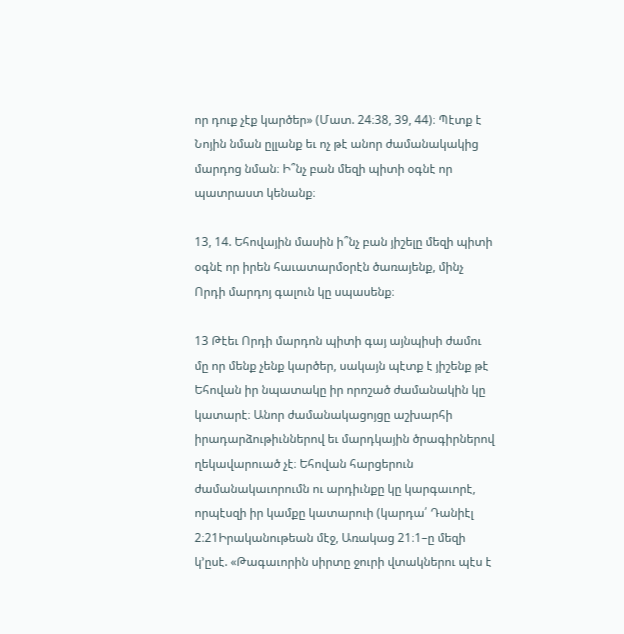որ դուք չէք կարծեր» (Մատ. 24։38, 39, 44)։ Պէտք է Նոյին նման ըլլանք եւ ոչ թէ անոր ժամանակակից մարդոց նման։ Ի՞նչ բան մեզի պիտի օգնէ որ պատրաստ կենանք։

13, 14. Եհովային մասին ի՞նչ բան յիշելը մեզի պիտի օգնէ որ իրեն հաւատարմօրէն ծառայենք, մինչ Որդի մարդոյ գալուն կը սպասենք։

13 Թէեւ Որդի մարդոն պիտի գայ այնպիսի ժամու մը որ մենք չենք կարծեր, սակայն պէտք է յիշենք թէ Եհովան իր նպատակը իր որոշած ժամանակին կը կատարէ։ Անոր ժամանակացոյցը աշխարհի իրադարձութիւններով եւ մարդկային ծրագիրներով ղեկավարուած չէ։ Եհովան հարցերուն ժամանակաւորումն ու արդիւնքը կը կարգաւորէ, որպէսզի իր կամքը կատարուի (կարդա՛ Դանիէլ 2։21Իրականութեան մէջ, Առակաց 21։1–ը մեզի կ’ըսէ. «Թագաւորին սիրտը ջուրի վտակներու պէս է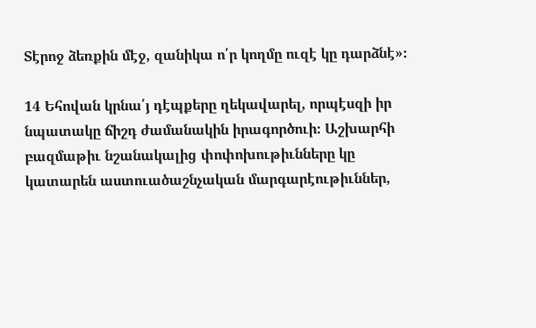Տէրոջ ձեռքին մէջ, զանիկա ո՛ր կողմը ուզէ կը դարձնէ»։

14 Եհովան կրնա՛յ դէպքերը ղեկավարել, որպէսզի իր նպատակը ճիշդ ժամանակին իրագործուի։ Աշխարհի բազմաթիւ նշանակալից փոփոխութիւնները կը կատարեն աստուածաշնչական մարգարէութիւններ,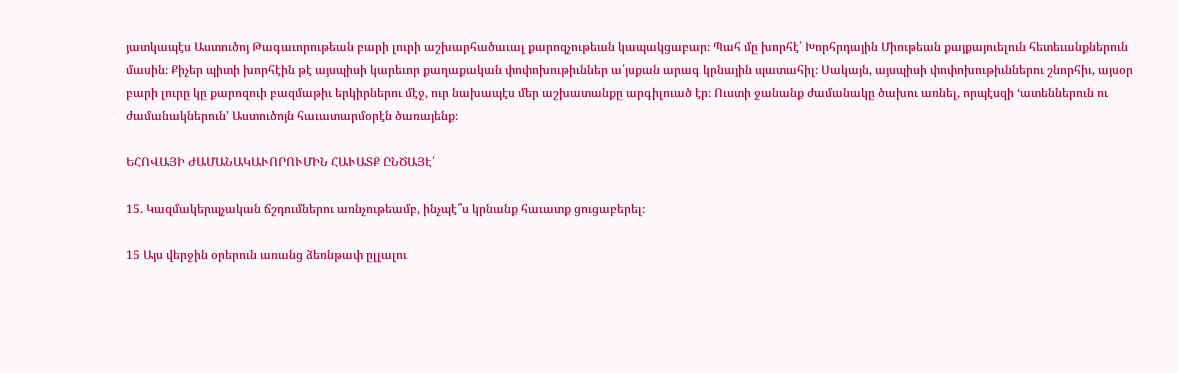յատկապէս Աստուծոյ Թագաւորութեան բարի լուրի աշխարհածաւալ քարոզչութեան կապակցաբար։ Պահ մը խորհէ՛ Խորհրդային Միութեան քայքայուելուն հետեւանքներուն մասին։ Քիչեր պիտի խորհէին թէ այսպիսի կարեւոր քաղաքական փոփոխութիւններ ա՛յսքան արագ կրնային պատահիլ։ Սակայն, այսպիսի փոփոխութիւններու շնորհիւ, այսօր բարի լուրը կը քարոզուի բազմաթիւ երկիրներու մէջ, ուր նախապէս մեր աշխատանքը արգիլուած էր։ Ուստի ջանանք ժամանակը ծախու առնել, որպէսզի ‘ատեններուն ու ժամանակներուն’ Աստուծոյն հաւատարմօրէն ծառայենք։

ԵՀՈՎԱՅԻ ԺԱՄԱՆԱԿԱՒՈՐՈՒՄԻՆ ՀԱՒԱՏՔ ԸՆԾԱՅԷ՛

15. Կազմակերպչական ճշդումներու առնչութեամբ, ինչպէ՞ս կրնանք հաւատք ցուցաբերել։

15 Այս վերջին օրերուն առանց ձեռնթափ ըլլալու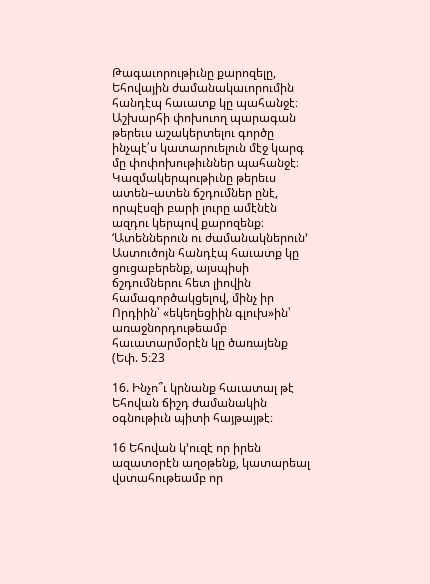Թագաւորութիւնը քարոզելը, Եհովային ժամանակաւորումին հանդէպ հաւատք կը պահանջէ։ Աշխարհի փոխուող պարագան թերեւս աշակերտելու գործը ինչպէ՛ս կատարուելուն մէջ կարգ մը փոփոխութիւններ պահանջէ։ Կազմակերպութիւնը թերեւս ատեն–ատեն ճշդումներ ընէ, որպէսզի բարի լուրը ամէնէն ազդու կերպով քարոզենք։ ‘Ատեններուն ու ժամանակներուն’ Աստուծոյն հանդէպ հաւատք կը ցուցաբերենք, այսպիսի ճշդումներու հետ լիովին համագործակցելով, մինչ իր Որդիին՝ «եկեղեցիին գլուխ»ին՝ առաջնորդութեամբ հաւատարմօրէն կը ծառայենք (Եփ. 5։23

16. Ինչո՞ւ կրնանք հաւատալ թէ Եհովան ճիշդ ժամանակին օգնութիւն պիտի հայթայթէ։

16 Եհովան կ’ուզէ որ իրեն ազատօրէն աղօթենք, կատարեալ վստահութեամբ որ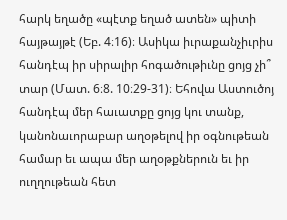հարկ եղածը «պէտք եղած ատեն» պիտի հայթայթէ (Եբ. 4։16)։ Ասիկա իւրաքանչիւրիս հանդէպ իր սիրալիր հոգածութիւնը ցոյց չի՞ տար (Մատ. 6։8. 10։29-31)։ Եհովա Աստուծոյ հանդէպ մեր հաւատքը ցոյց կու տանք, կանոնաւորաբար աղօթելով իր օգնութեան համար եւ ապա մեր աղօթքներուն եւ իր ուղղութեան հետ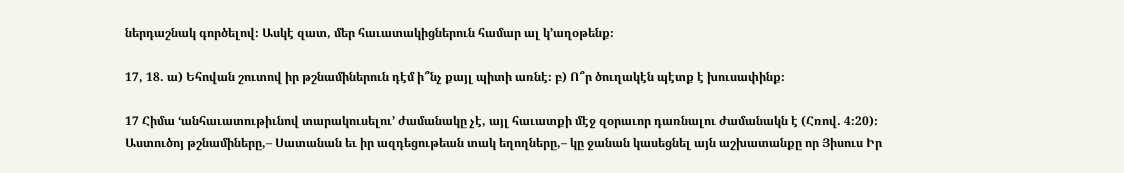ներդաշնակ գործելով։ Ասկէ զատ, մեր հաւատակիցներուն համար ալ կ’աղօթենք։

17, 18. ա) Եհովան շուտով իր թշնամիներուն դէմ ի՞նչ քայլ պիտի առնէ։ բ) Ո՞ր ծուղակէն պէտք է խուսափինք։

17 Հիմա ‘անհաւատութիւնով տարակուսելու’ ժամանակը չէ, այլ հաւատքի մէջ զօրաւոր դառնալու ժամանակն է (Հռով. 4։20)։ Աստուծոյ թշնամիները,– Սատանան եւ իր ազդեցութեան տակ եղողները,– կը ջանան կասեցնել այն աշխատանքը որ Յիսուս Իր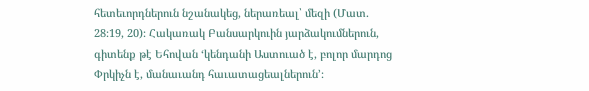հետեւորդներուն նշանակեց, ներառեալ՝ մեզի (Մատ. 28։19, 20)։ Հակառակ Բանսարկուին յարձակումներուն, գիտենք թէ Եհովան ‘կենդանի Աստուած է, բոլոր մարդոց Փրկիչն է, մանաւանդ հաւատացեալներուն’։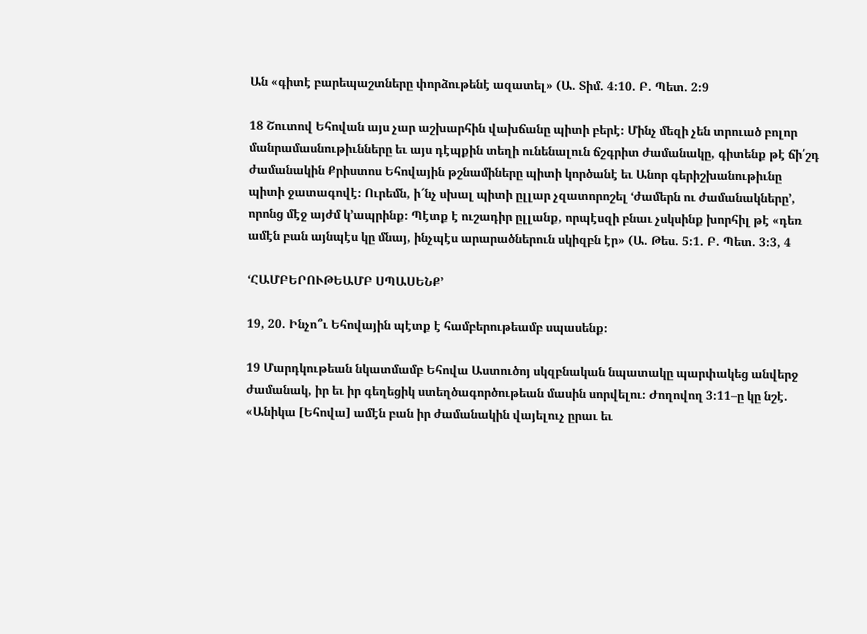Ան «գիտէ բարեպաշտները փորձութենէ ազատել» (Ա. Տիմ. 4։10. Բ. Պետ. 2։9

18 Շուտով Եհովան այս չար աշխարհին վախճանը պիտի բերէ։ Մինչ մեզի չեն տրուած բոլոր մանրամասնութիւնները եւ այս դէպքին տեղի ունենալուն ճշգրիտ ժամանակը, գիտենք թէ ճի՛շդ ժամանակին Քրիստոս Եհովային թշնամիները պիտի կործանէ եւ Անոր գերիշխանութիւնը պիտի ջատագովէ։ Ուրեմն, ի՜նչ սխալ պիտի ըլլար չզատորոշել ‘ժամերն ու ժամանակները’, որոնց մէջ այժմ կ’ապրինք։ Պէտք է ուշադիր ըլլանք, որպէսզի բնաւ չսկսինք խորհիլ թէ «դեռ ամէն բան այնպէս կը մնայ, ինչպէս արարածներուն սկիզբն էր» (Ա. Թես. 5։1. Բ. Պետ. 3։3, 4

‘ՀԱՄԲԵՐՈՒԹԵԱՄԲ ՍՊԱՍԵՆՔ’

19, 20. Ինչո՞ւ Եհովային պէտք է համբերութեամբ սպասենք։

19 Մարդկութեան նկատմամբ Եհովա Աստուծոյ սկզբնական նպատակը պարփակեց անվերջ ժամանակ, իր եւ իր գեղեցիկ ստեղծագործութեան մասին սորվելու։ Ժողովող 3։11–ը կը նշէ. «Անիկա [Եհովա] ամէն բան իր ժամանակին վայելուչ ըրաւ եւ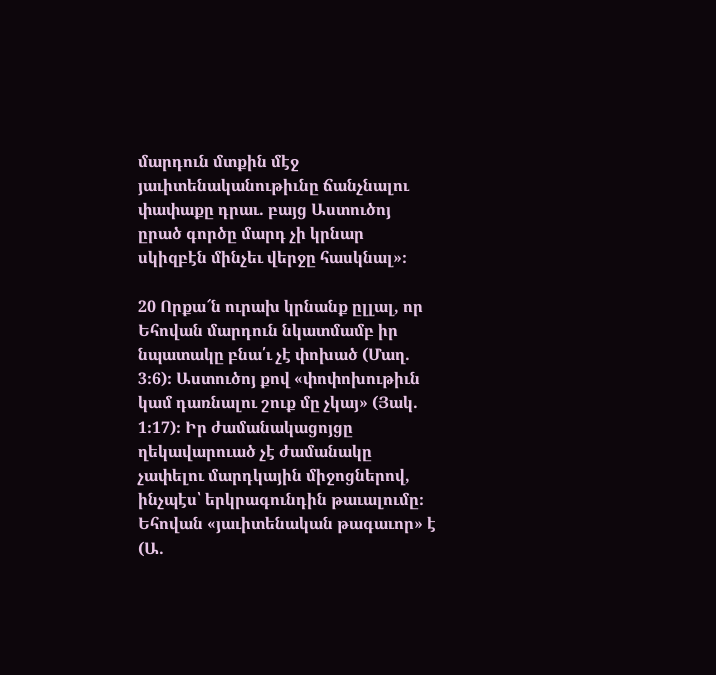մարդուն մտքին մէջ յաւիտենականութիւնը ճանչնալու փափաքը դրաւ. բայց Աստուծոյ ըրած գործը մարդ չի կրնար սկիզբէն մինչեւ վերջը հասկնալ»։

20 Որքա՜ն ուրախ կրնանք ըլլալ, որ Եհովան մարդուն նկատմամբ իր նպատակը բնա՛ւ չէ փոխած (Մաղ. 3։6)։ Աստուծոյ քով «փոփոխութիւն կամ դառնալու շուք մը չկայ» (Յակ. 1։17)։ Իր ժամանակացոյցը ղեկավարուած չէ ժամանակը չափելու մարդկային միջոցներով, ինչպէս՝ երկրագունդին թաւալումը։ Եհովան «յաւիտենական թագաւոր» է (Ա.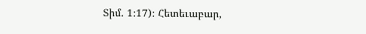Տիմ. 1։17)։ Հետեւաբար,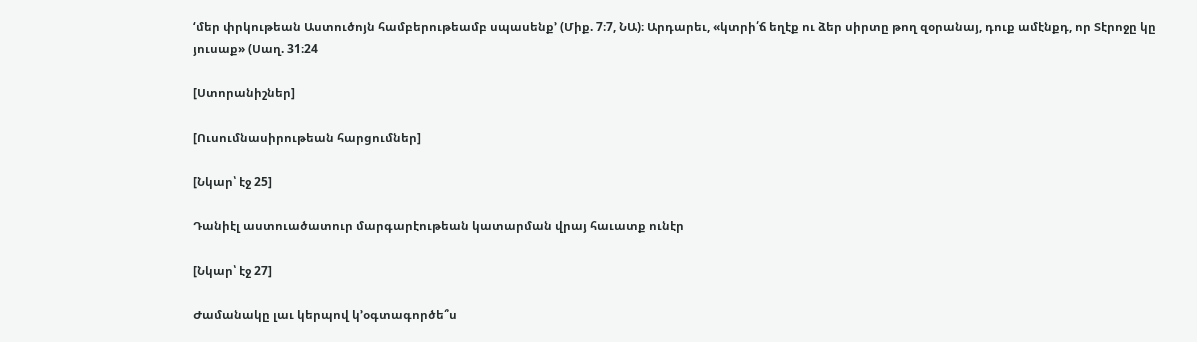‘մեր փրկութեան Աստուծոյն համբերութեամբ սպասենք’ (Միք. 7։7, ՆԱ)։ Արդարեւ, «կտրի՛ճ եղէք ու ձեր սիրտը թող զօրանայ, դուք ամէնքդ, որ Տէրոջը կը յուսաք» (Սաղ. 31։24

[Ստորանիշներ]

[Ուսումնասիրութեան հարցումներ]

[Նկար՝ էջ 25]

Դանիէլ աստուածատուր մարգարէութեան կատարման վրայ հաւատք ունէր

[Նկար՝ էջ 27]

Ժամանակը լաւ կերպով կ’օգտագործե՞ս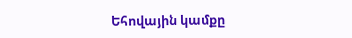Եհովային կամքը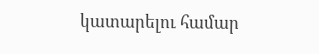կատարելու համար